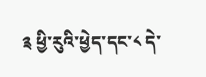༉ ཕྱི་རུའི་ཕྱེད་དང་༨ དེ་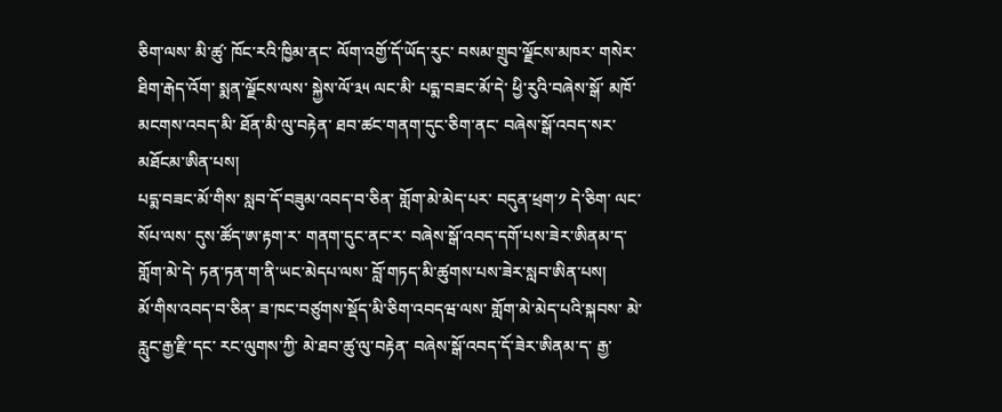ཅིག་ལས་ མི་ཚུ་ ཁོང་རའི་ཁྱིམ་ནང་ ལོག་འགྱོ་དོ་ཡོད་རུང་ བསམ་གྲུབ་ལྗོངས་མཁར་ གསེར་ཐིག་རྒེད་འོག་ སྨན་ལྗོངས་ལས་ སྐྱེས་ལོ་༣༥ ལང་མི་ པདྨ་བཟང་མོ་དེ་ ཕྱི་རུའི་བཞེས་སྒོ་ མཁོ་མངགས་འབད་མི་ ཐོན་མི་ལུ་བརྟེན་ ཐབ་ཚང་གནག་དུང་ཅིག་ནང་ བཞེས་སྒོ་འབད་སར་ མཐོངམ་ཨིན་པས།
པདྨ་བཟང་མོ་གིས་ སླབ་དོ་བཟུམ་འབད་བ་ཅིན་ གློག་མེ་མེད་པར་ བདུན་ཕྲག་༡ དེ་ཅིག་ ལང་སོཔ་ལས་ དུས་ཚོད་ཨ་རྟག་ར་ གནག་དུང་ནང་ར་ བཞེས་སྒོ་འབད་དགོ་པས་ཟེར་ཨིནམ་ད་ གློག་མེ་དེ་ ཏན་ཏན་ག་ནི་ཡང་མེདཔ་ལས་ བློ་གཏད་མི་ཚུགས་པས་ཟེར་སླབ་ཨིན་པས།
མོ་གིས་འབད་བ་ཅིན་ ཟ་ཁང་བཙུགས་སྡོད་མི་ཅིག་འབདཝ་ལས་ གློག་མེ་མེད་པའི་སྐབས་ མེ་རླུང་རྒྱ་རྫི་དང་ རང་ལུགས་ཀྱི་ མེ་ཐབ་ཚུ་ལུ་བརྟེན་ བཞེས་སྒོ་འབད་དོ་ཟེར་ཨིནམ་ད་ རྒྱ་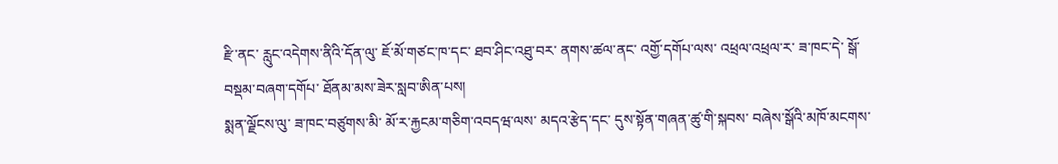རྫི་ནང་ རླུང་འདེགས་ནིའི་དོན་ལུ་ ཇོ་མོ་གཙང་ཁ་དང་ ཐབ་ཤིང་འཐུ་བར་ ནགས་ཚལ་ནང་ འགྱོ་དགོཔ་ལས་ འཕྲལ་འཕྲལ་ར་ ཟ་ཁང་དེ་ སྒོ་བསྡམ་བཞག་དགོཔ་ ཐོནམ་མས་ཟེར་སླབ་ཨིན་པས།
སྨན་ལྗོངས་ལུ་ ཟ་ཁང་བཙུགས་མི་ མོ་ར་རྐྱངམ་གཅིག་འབདཝ་ལས་ མདའ་རྩེད་དང་ དུས་སྟོན་གཞན་ཚུ་གི་སྐབས་ བཞེས་སྒོའི་མཁོ་མངགས་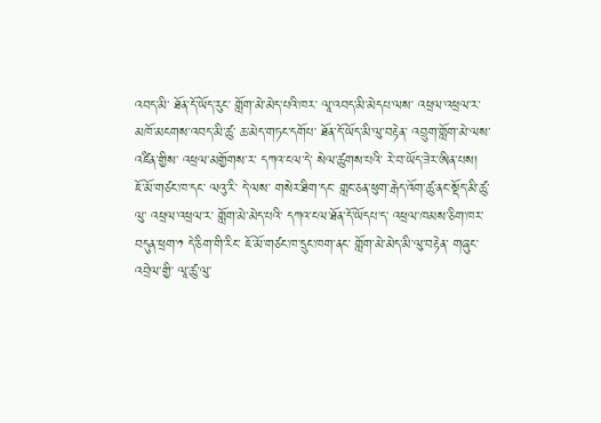འབད་མི་ ཐོན་དོ་ཡོད་རུང་ གློག་མེ་མེད་པའི་ཁར་ ལཱ་འབད་མི་མེདཔ་ལས་ འཕྲལ་འཕྲལ་ར་ མཁོ་མངགས་འབད་མི་ཚུ་ ཆ་མེད་གཏང་དགོཔ་ ཐོན་དོ་ཡོད་མི་ལུ་བརྟེན་ འབྲུག་གློག་མེ་ལས་འཛིན་གྱིས་ འཕྲལ་མགྱོགས་ར་ དཀའ་ངལ་དེ་ སེལ་ཚུགས་པའི་ རེ་བ་ཡོད་ཟེར་ཨིན་པས།
ཇོ་མོ་གཙང་ཁ་དང་ ལའུ་རི་ དེ་ལས་ གསེར་ཐིག་དང་ གླང་ཅན་ཕུག་རྒེད་འོག་ཚུ་ནང་སྡོད་མི་ཚུ་ལུ་ འཕྲལ་འཕྲལ་ར་ གློག་མེ་མེད་པའི་ དཀའ་ངལ་ཐོན་དོ་ཡོདཔ་ད་ འཕྲལ་ཁམས་ཅིག་ཁར་ བདུན་ཕྲག་༡ དེ་ཅིག་གི་རིང་ ཇོ་མོ་གཙང་ཁ་དྲུང་ཁག་ནང་ གློག་མེ་མེད་མི་ལུ་བརྟེན་ གཞུང་འབྲེལ་གྱི་ ལཱ་ཚུ་ལུ་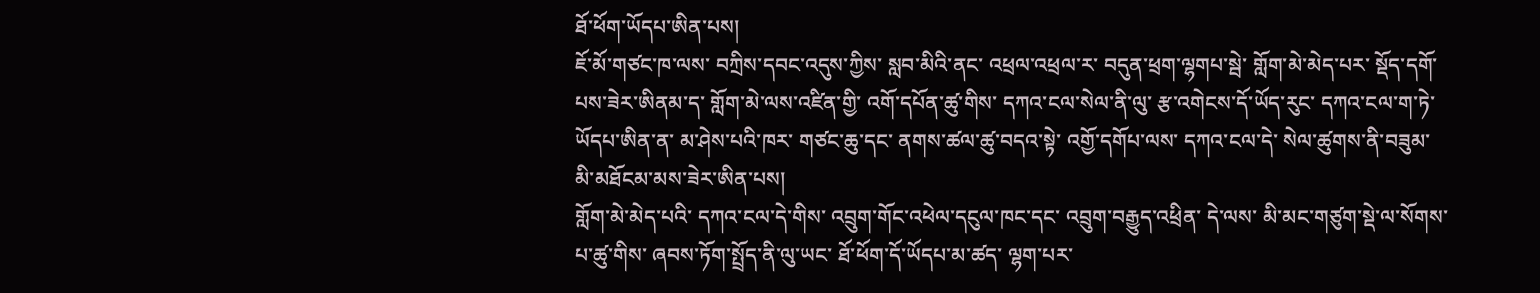ཐོ་ཕོག་ཡོདཔ་ཨིན་པས།
ཇོ་མོ་གཙང་ཁ་ལས་ བཀྲིས་དབང་འདུས་ཀྱིས་ སླབ་མིའི་ནང་ འཕྲལ་འཕྲལ་ར་ བདུན་ཕྲག་ལྷགཔ་སྦེ་ གློག་མེ་མེད་པར་ སྡོད་དགོ་པས་ཟེར་ཨིནམ་ད་ གློག་མེ་ལས་འཛིན་གྱི་ འགོ་དཔོན་ཚུ་གིས་ དཀའ་ངལ་སེལ་ནི་ལུ་ རྩ་འགེངས་དོ་ཡོད་རུང་ དཀའ་ངལ་ག་ཏེ་ཡོདཔ་ཨིན་ན་ མ་ཤེས་པའི་ཁར་ གཙང་ཆུ་དང་ ནགས་ཚལ་ཚུ་བདའ་སྟེ་ འགྱོ་དགོཔ་ལས་ དཀའ་ངལ་དེ་ སེལ་ཚུགས་ནི་བཟུམ་ མི་མཐོངམ་མས་ཟེར་ཨིན་པས།
གློག་མེ་མེད་པའི་ དཀའ་ངལ་དེ་གིས་ འབྲུག་གོང་འཕེལ་དངུལ་ཁང་དང་ འབྲུག་བརྒྱུད་འཕྲིན་ དེ་ལས་ མི་མང་གཙུག་སྡེ་ལ་སོགས་པ་ཚུ་གིས་ ཞབས་ཏོག་སྤྲོད་ནི་ལུ་ཡང་ ཐོ་ཕོག་དོ་ཡོདཔ་མ་ཚད་ ལྷག་པར་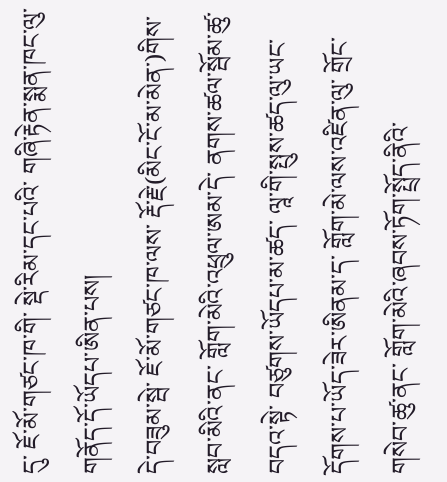དུ་ ཇོ་མོ་གཙང་ཁ་གི་ སྡེ་རིམ་དང་པའི་ གཞི་རྟེན་སྨན་ཁང་ལུ་ གནོད་དོ་ཡོདཔ་ཨིན་པས།
དེ་བཟུམ་སྦེ་ ཇོ་མོ་གཙང་ཁ་ལས་ རྡོ་རྗེ་(མིང་ངོ་མ་མེན་)གིས་ སླབ་མིའི་ནང་ གློག་མེའི་འཕྲུལ་ཨམ་དེ་ ནགས་ཚལ་སྦོམ་ཚུ་བདའ་སྟེ་ བཙུགས་ཡོདཔ་མ་ཚད་ ལཱ་གི་སྤུས་ཚད་ལུ་ཡང་ དོགས་པ་ཡོད་ཟེར་ཨིནམ་ད་ གློག་མེ་ལས་འཛིན་ལུ་ གྲོང་གསེབ་ཚུ་ནང་ གློག་མེའི་ཞབས་ཏོག་སྤྲོད་ནིའི་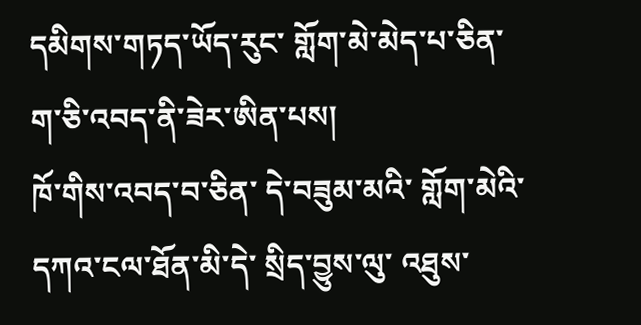དམིགས་གཏད་ཡོད་རུང་ གློག་མེ་མེད་པ་ཅིན་ ག་ཅི་འབད་ནི་ཟེར་ཨིན་པས།
ཁོ་གིས་འབད་བ་ཅིན་ དེ་བཟུམ་མའི་ གློག་མེའི་དཀའ་ངལ་ཐོན་མི་དེ་ སྲིད་བྱུས་ལུ་ འཐུས་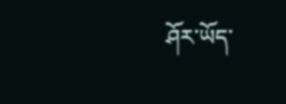ཤོར་ཡོད་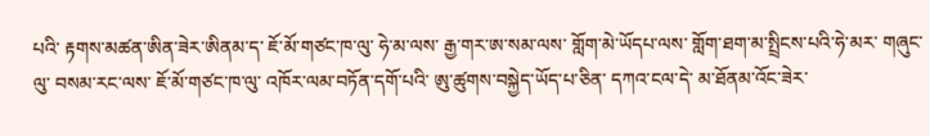པའི་ རྟགས་མཚན་ཨིན་ཟེར་ཨིནམ་ད་ ཇོ་མོ་གཙང་ཁ་ལུ་ ཧེ་མ་ལས་ རྒྱ་གར་ཨ་སམ་ལས་ གློག་མེ་ཡོདཔ་ལས་ གློག་ཐག་མ་སྤྲིངས་པའི་ཧེ་མར་ གཞུང་ལུ་ བསམ་རང་ལས་ ཇོ་མོ་གཙང་ཁ་ལུ་ འཁོར་ལམ་བཏོན་དགོ་པའི་ ཨུ་ཚུགས་བསྐྱེད་ཡོད་པ་ཅིན་ དཀའ་ངལ་དེ་ མ་ཐོནམ་འོང་ཟེར་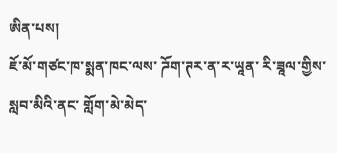ཨིན་པས།
ཇོ་མོ་གཙང་ཁ་སྨན་ཁང་ལས་ ཌོག་ཊར་ན་ར་ཡཱན་ རི་ཟཱལ་གྱིས་ སླབ་མིའི་ནང་ གློག་མེ་མེད་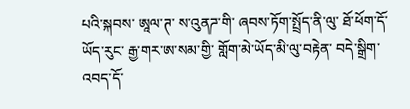པའི་སྐབས་ ཨཱལ་ཊ་ ས་འུནཌ་གི་ ཞབས་ཏོག་སྤྲོད་ནི་ལུ་ ཐོ་ཕོག་དོ་ཡོད་རུང་ རྒྱ་གར་ཨ་སམ་གྱི་ གློག་མེ་ཡོད་མི་ལུ་བརྟེན་ བདེ་སྒྲིག་འབད་དོ་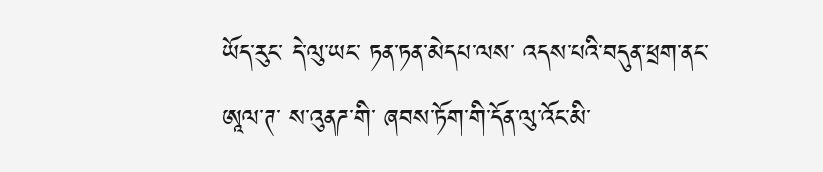ཡོད་རུང་ དེ་ལུ་ཡང་ ཏན་ཏན་མེདཔ་ལས་ འདས་པའི་བདུན་ཕྲག་ནང་ ཨཱལ་ཊ་ ས་འུནཌ་གི་ ཞབས་ཏོག་གི་དོན་ལུ་འོང་མི་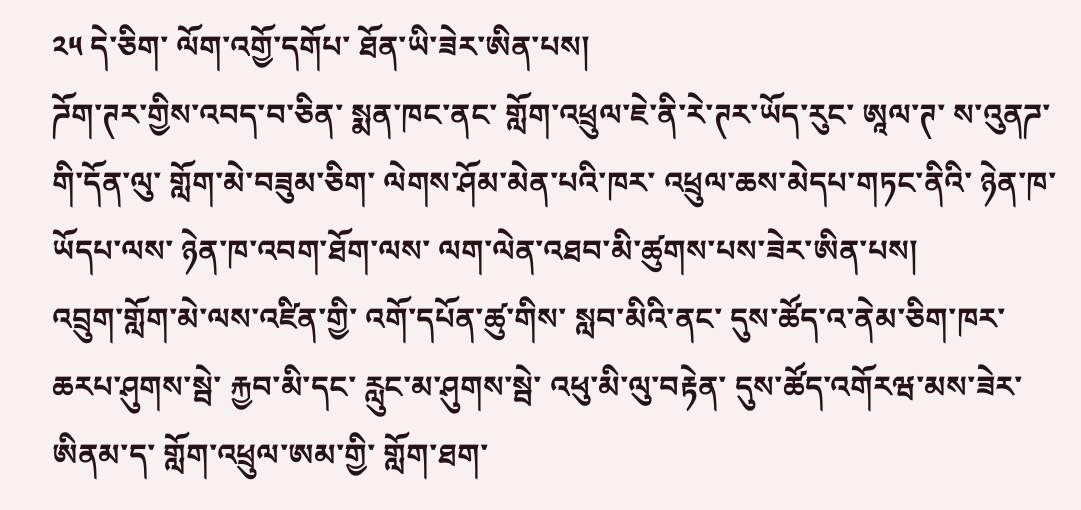༢༥ དེ་ཅིག་ ལོག་འགྱོ་དགོཔ་ ཐོན་ཡི་ཟེར་ཨིན་པས།
ཌོག་ཊར་གྱིས་འབད་བ་ཅིན་ སྨན་ཁང་ནང་ གློག་འཕྲུལ་ཇེ་ནི་རེ་ཊར་ཡོད་རུང་ ཨཱལ་ཊ་ ས་འུནཌ་གི་དོན་ལུ་ གློག་མེ་བཟུམ་ཅིག་ ལེགས་ཤོམ་མེན་པའི་ཁར་ འཕྲུལ་ཆས་མེདཔ་གཏང་ནིའི་ ཉེན་ཁ་ཡོདཔ་ལས་ ཉེན་ཁ་འབག་ཐོག་ལས་ ལག་ལེན་འཐབ་མི་ཚུགས་པས་ཟེར་ཨིན་པས།
འབྲུག་གློག་མེ་ལས་འཛིན་གྱི་ འགོ་དཔོན་ཚུ་གིས་ སླབ་མིའི་ནང་ དུས་ཚོད་འ་ནེམ་ཅིག་ཁར་ ཆརཔ་ཤུགས་སྦེ་ རྐྱབ་མི་དང་ རླུང་མ་ཤུགས་སྦེ་ འཕུ་མི་ལུ་བརྟེན་ དུས་ཚོད་འགོརཝ་མས་ཟེར་ཨིནམ་ད་ གློག་འཕྲུལ་ཨམ་གྱི་ གློག་ཐག་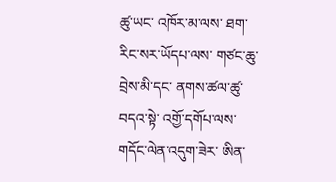ཚུ་ཡང་ འཁོར་མ་ལས་ ཐག་རིང་སར་ཡོདཔ་ལས་ གཙང་ཆུ་བྲེས་མི་དང་ ནགས་ཚལ་ཚུ་བདའ་སྟེ་ འགྱོ་དགོཔ་ལས་ གདོང་ལེན་འདུག་ཟེར་ ཨིན་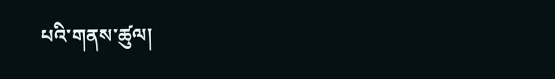པའི་གནས་ཚུལ།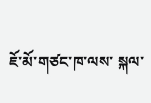ཇོ་མོ་གཙང་ཁ་ལས་ སྐལ་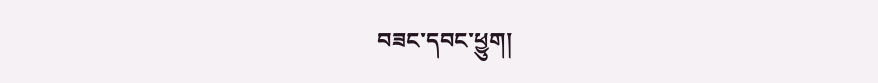བཟང་དབང་ཕྱུག།